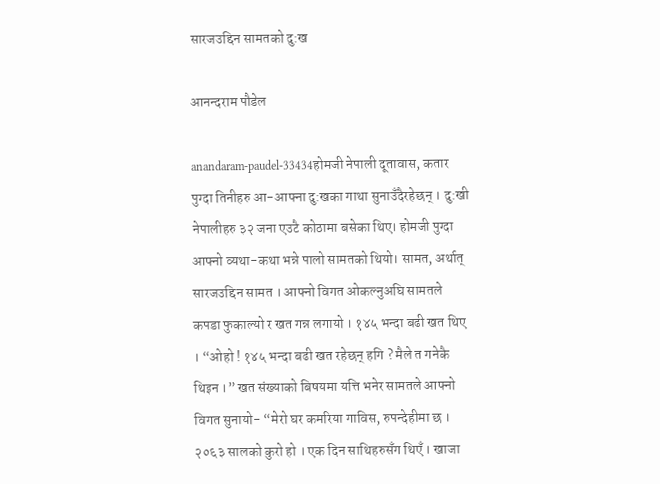सारजउद्दिन सामतको दु:ख

आनन्दराम पौडेल

anandaram-paudel-33434होमजी नेपाली दूतावास, कतार पुग्दा तिनीहरु आ-आफ्ना दु:खका गाथा सुनाउँदैरहेछन् । दु:खी नेपालीहरु ३२ जना एउटै कोठामा बसेका थिए। होमजी पुग्दा आफ्नो व्यथा-कथा भन्ने पालो सामतको थियो। सामत, अर्थात् सारजउद्दिन सामत । आफ्नो विगत ओकल्नुअघि सामतले कपडा फुकाल्यो र खत गन्न लगायो । १४५ भन्दा बढी खत थिए । “ओहो ! १४५ भन्दा बढी खत रहेछन् हगि ? मैले त गनेकै थिइन ।” खत संख्याको बिषयमा यत्ति भनेर सामतले आफ्नो विगत सुनायो- “मेरो घर कमरिया गाविस, रुपन्देहीमा छ । २०६३ सालको कुरो हो । एक दिन साथिहरुसँग थिएँ । खाजा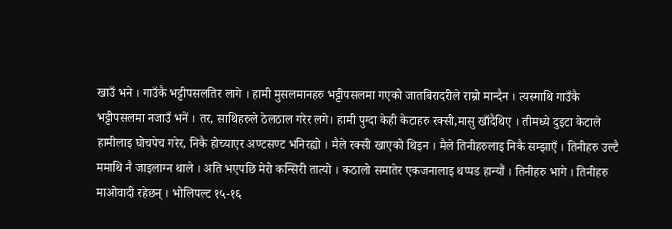खाउँ भने । गाउँकै भट्टीपसलतिर लागे । हामी मुसलमानहरु भट्टीपसलमा गएको जातबिरादरीले राम्रो मान्दैन । त्यस्माथि गाउँकै भट्टीपसलमा नजाउँ भनें । तर, साथिहरुले ठेलठाल गरेर लगे। हामी पुग्दा केही केटाहरु रक्सी,मासु खाँदैथिए । तीमध्ये दुइटा केटाले हामीलाइ घोचपेच गरेर, निकै होच्याएर अण्टसण्ट भनिरह्यो । मैले रक्सी खाएको थिइन । मैले तिनीहरुलाइ निकै सम्झाएँ । तिनीहरु उल्टै ममाथि नै जाइलाग्न थाले । अति भएपछि मेरो कन्सिरी तात्यो । कठालो समातेर एकजनालाइ थप्पड हान्यौं । तिनीहरु भागे । तिनीहरु माओवादी रहेछन् । भोलिपल्ट १५-१६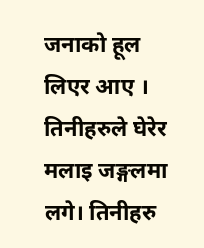जनाको हूल लिएर आए । तिनीहरुले घेरेर मलाइ जङ्गलमा लगे। तिनीहरु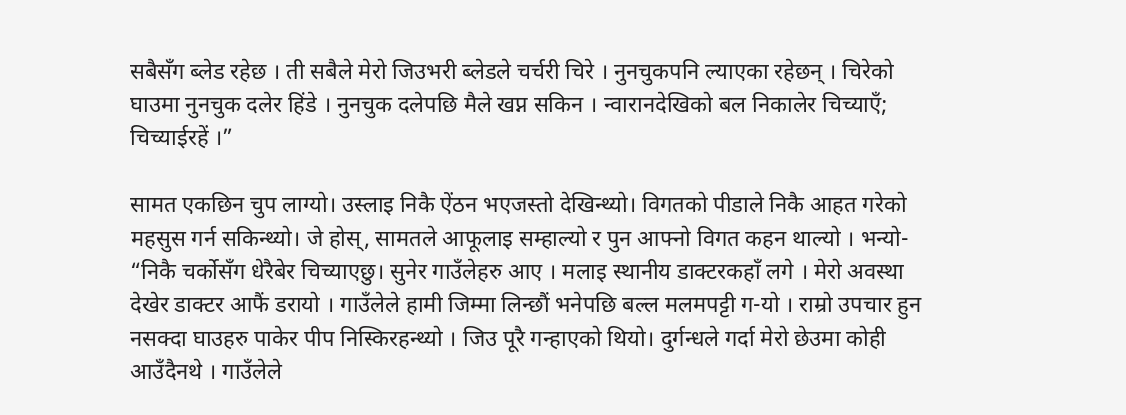सबैसँग ब्लेड रहेछ । ती सबैले मेरो जिउभरी ब्लेडले चर्चरी चिरे । नुनचुकपनि ल्याएका रहेछन् । चिरेको घाउमा नुनचुक दलेर हिंडे । नुनचुक दलेपछि मैले खप्न सकिन । न्वारानदेखिको बल निकालेर चिच्याएँ; चिच्याईरहें ।”

सामत एकछिन चुप लाग्यो। उस्लाइ निकै ऐंठन भएजस्तो देखिन्थ्यो। विगतको पीडाले निकै आहत गरेको महसुस गर्न सकिन्थ्यो। जे होस्, सामतले आफूलाइ सम्हाल्यो र पुन आफ्नो विगत कहन थाल्यो । भन्यो- “निकै चर्कोसँग धेरैबेर चिच्याएछु। सुनेर गाउँलेहरु आए । मलाइ स्थानीय डाक्टरकहाँ लगे । मेरो अवस्था देखेर डाक्टर आफैं डरायो । गाउँलेले हामी जिम्मा लिन्छौं भनेपछि बल्ल मलमपट्टी ग-यो । राम्रो उपचार हुन नसक्दा घाउहरु पाकेर पीप निस्किरहन्थ्यो । जिउ पूरै गन्हाएको थियो। दुर्गन्धले गर्दा मेरो छेउमा कोही आउँदैनथे । गाउँलेले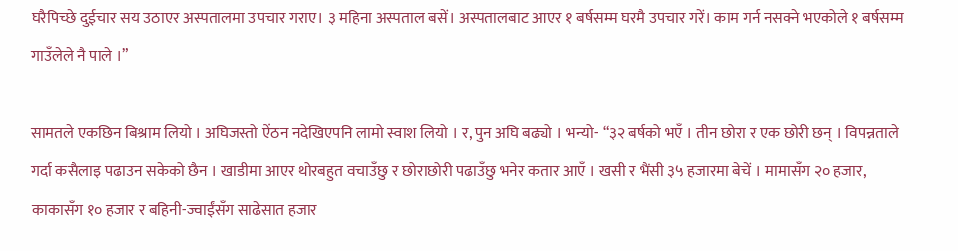घरैपिच्छे दुईचार सय उठाएर अस्पतालमा उपचार गराए। ३ महिना अस्पताल बसें। अस्पतालबाट आएर १ बर्षसम्म घरमै उपचार गरें। काम गर्न नसक्ने भएकोले १ बर्षसम्म गाउँलेले नै पाले ।”

सामतले एकछिन बिश्राम लियो । अघिजस्तो ऐंठन नदेखिएपनि लामो स्वाश लियो । र, पुन अघि बढ्यो । भन्यो- “३२ बर्षको भएँ । तीन छोरा र एक छोरी छन् । विपन्नताले गर्दा कसैलाइ पढाउन सकेको छैन । खाडीमा आएर थोरबहुत वचाउँछु र छोराछोरी पढाउँछु भनेर कतार आएँ । खसी र भैंसी ३५ हजारमा बेचें । मामासँग २० हजार, काकासँग १० हजार र बहिनी-ज्वाईंसँग साढेसात हजार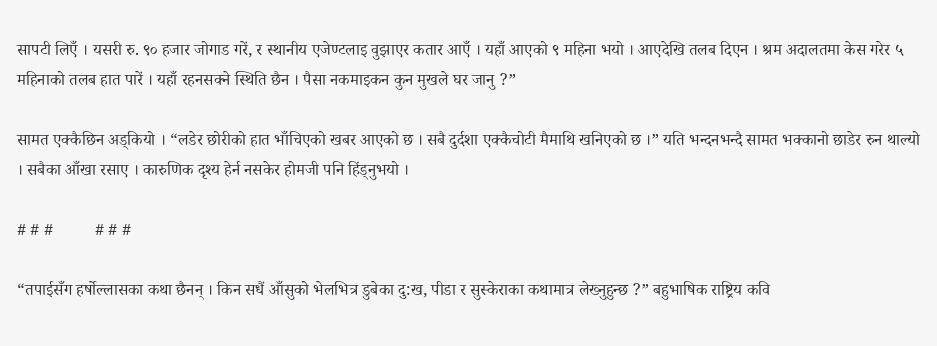सापटी लिएँ । यसरी रु. ९० हजार जोगाड गरें, र स्थानीय एजेण्टलाइ वुझाएर कतार आएँ । यहाँ आएको ९ महिना भयो । आएदेखि तलब दिएन । श्रम अदालतमा केस गरेर ५ महिनाको तलब हात पारें । यहाँ रहनसक्ने स्थिति छैन । पैसा नकमाइकन कुन मुखले घर जानु ?”

सामत एक्कैछिन अड्कियो । “लडेर छोरीको हात भाँचिएको खबर आएको छ । सबै दुर्दशा एक्कैचोटी मैमाथि खनिएको छ ।” यति भन्दनभन्दै सामत भक्कानो छाडेर रुन थाल्यो । सबैका आँखा रसाए । कारुणिक दृश्य हेर्न नसकेर होमजी पनि हिंड्नुभयो ।

# # #          # # #

“तपाईसँग हर्षोल्लासका कथा छैनन् । किन सधैं आँसुको भेलभित्र डुबेका दु:ख, पीडा र सुस्केराका कथामात्र लेख्नुहुन्छ ?” बहुभाषिक राष्ट्रिय कवि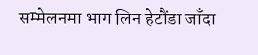सम्मेलनमा भाग लिन हेटौंडा जाँदा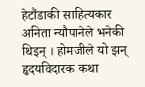हेटौंडाकी साहित्यकार अनिता न्यौपानेले भनेकी थिइन् । होमजीले यो झन् हृदयविदारक कथा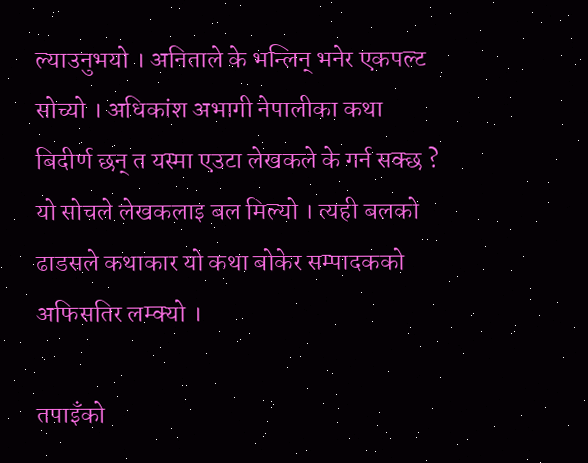ल्याउनुभयो । अनिताले के भन्लिन् भनेर एकपल्ट सोच्यो । अधिकांश अभागी नेपालीका कथा बिदीर्ण छन् त यस्मा एउटा लेखकले के गर्न सक्छ ? यो सोचले लेखकलाइ बल मिल्यो । त्यही बलको ढाडसले कथाकार यो कथा बोकेर सम्पादकको अफिसतिर लम्क्यो ।

तपाइँको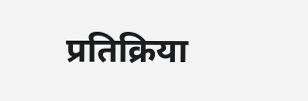प्रतिक्रिया